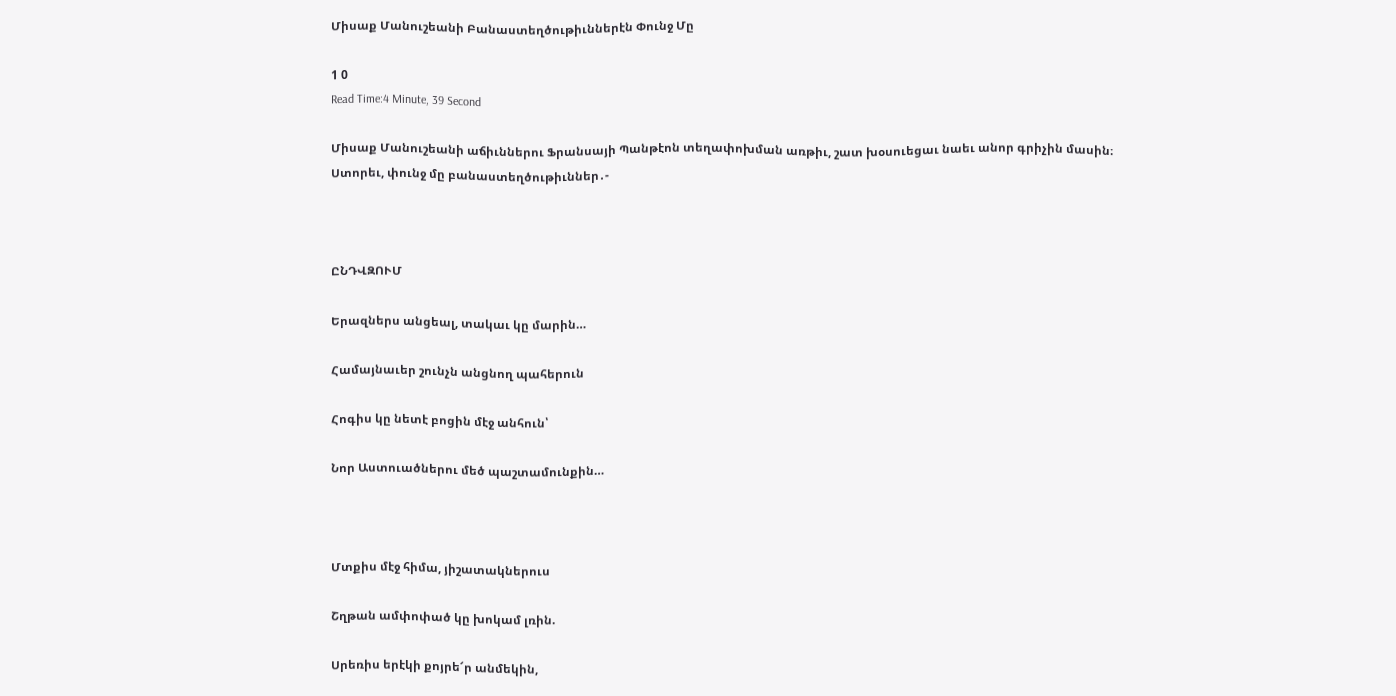Միսաք Մանուշեանի Բանաստեղծութիւններէն Փունջ Մը

1 0
Read Time:4 Minute, 39 Second

Միսաք Մանուշեանի աճիւններու Ֆրանսայի Պանթէոն տեղափոխման առթիւ, շատ խօսուեցաւ նաեւ անոր գրիչին մասին։ Ստորեւ, փունջ մը բանաստեղծութիւններ․-



ԸՆԴՎԶՈՒՄ

Երազներս անցեալ, տակաւ կը մարին…

Համայնաւեր շունչն անցնող պահերուն

Հոգիս կը նետէ բոցին մէջ անհուն՝

Նոր Աստուածներու մեծ պաշտամունքին…



Մտքիս մէջ հիմա, յիշատակներուս

Շղթան ամփոփած կը խոկամ լռին.

Սրեռիս երէկի քոյրե՜ր անմեկին,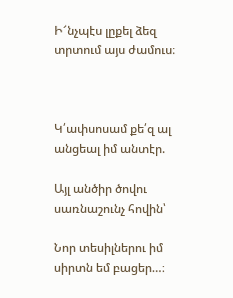Ի՜նչպէս լըքել ձեզ տրտում այս ժամուս։



Կ՛ափսոսամ քե՛զ ալ անցեալ իմ անտէր.

Այլ անծիր ծովու սառնաշունչ հովին՝

Նոր տեսիլներու իմ սիրտն եմ բացեր…։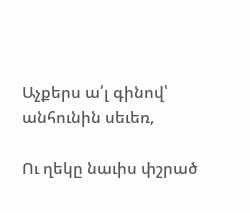Աչքերս ա՛լ գինով՝ անհունին սեւեռ,

Ու ղեկը նաւիս փշրած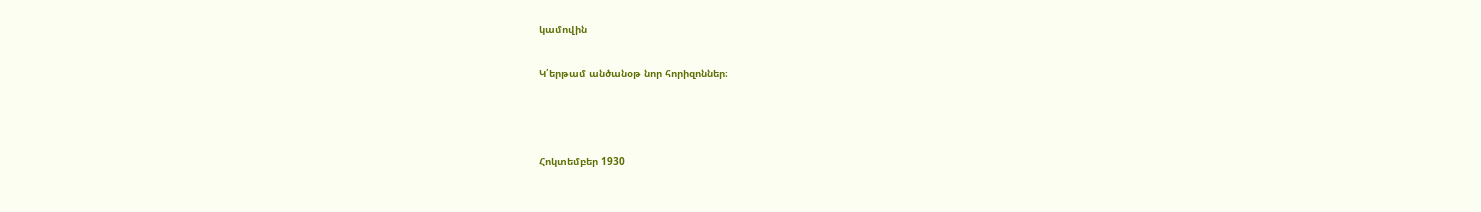կամովին

Կ՛երթամ անծանօթ նոր հորիզոններ։



Հոկտեմբեր 1930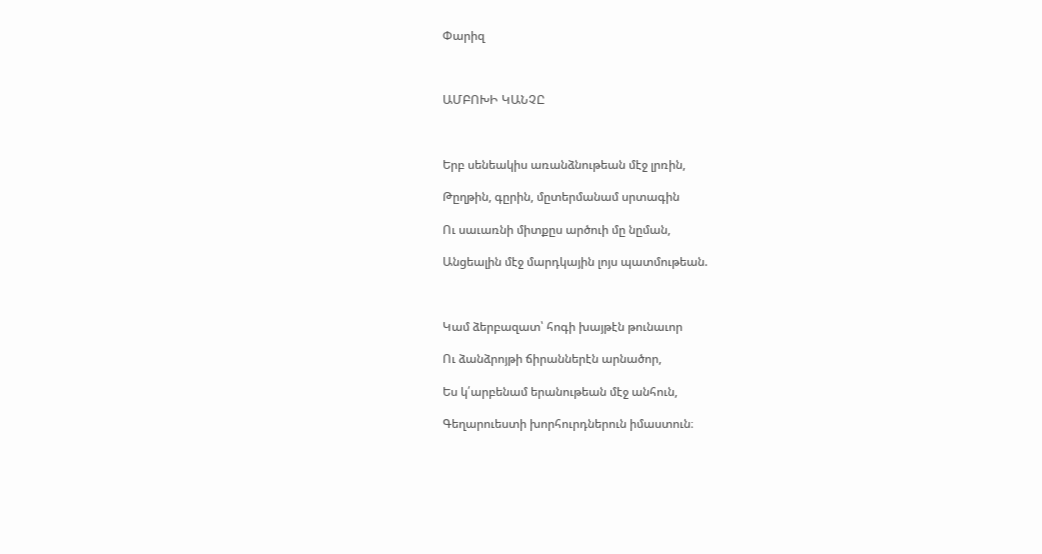Փարիզ



ԱՄԲՈԽԻ ԿԱՆՉԸ



Երբ սենեակիս առանձնութեան մէջ լրռին,

Թըղթին, գըրին, մըտերմանամ սրտագին

Ու սաւառնի միտքըս արծուի մը նըման,

Անցեալին մէջ մարդկային լոյս պատմութեան.



Կամ ձերբազատ՝ հոգի խայթէն թունաւոր

Ու ձանձրոյթի ճիրաններէն արնածոր,

Ես կ՛արբենամ երանութեան մէջ անհուն,

Գեղարուեստի խորհուրդներուն իմաստուն։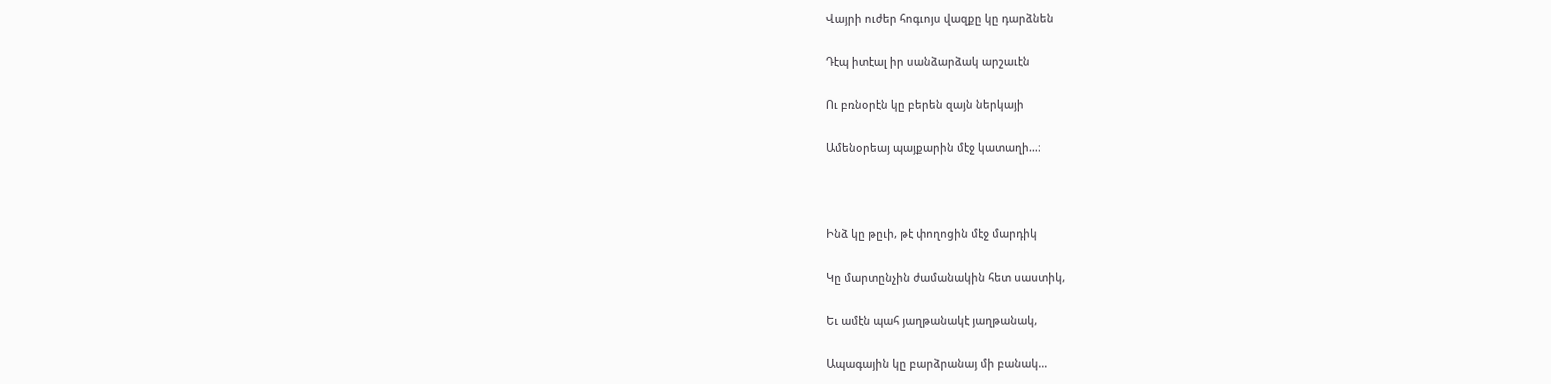Վայրի ուժեր հոգւոյս վազքը կը դարձնեն

Դէպ իտէալ իր սանձարձակ արշաւէն

Ու բռնօրէն կը բերեն զայն ներկայի

Ամենօրեայ պայքարին մէջ կատաղի…։



Ինձ կը թըւի, թէ փողոցին մէջ մարդիկ

Կը մարտընչին ժամանակին հետ սաստիկ,

Եւ ամէն պահ յաղթանակէ յաղթանակ,

Ապագային կը բարձրանայ մի բանակ…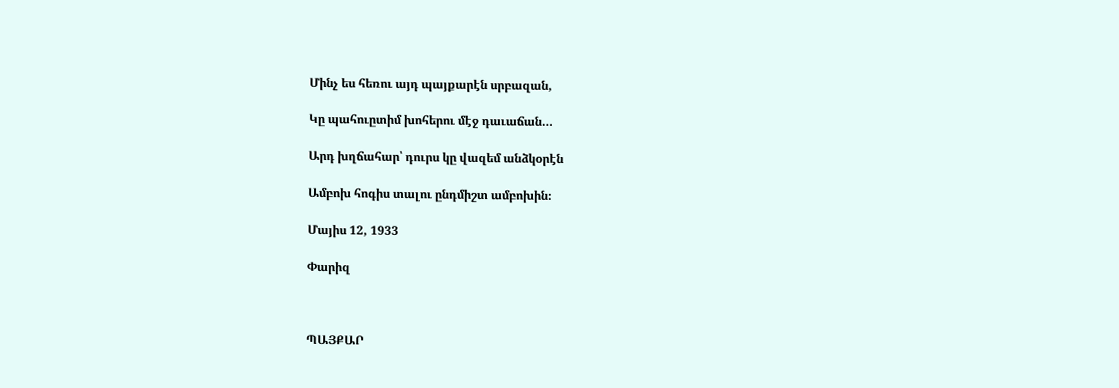Մինչ ես հեռու այդ պայքարէն սրբազան,

Կը պահուըտիմ խոհերու մէջ դաւաճան…

Արդ խղճահար՝ դուրս կը վազեմ անձկօրէն

Ամբոխ հոգիս տալու ընդմիշտ ամբոխին։

Մայիս 12, 1933

Փարիզ



ՊԱՅՔԱՐ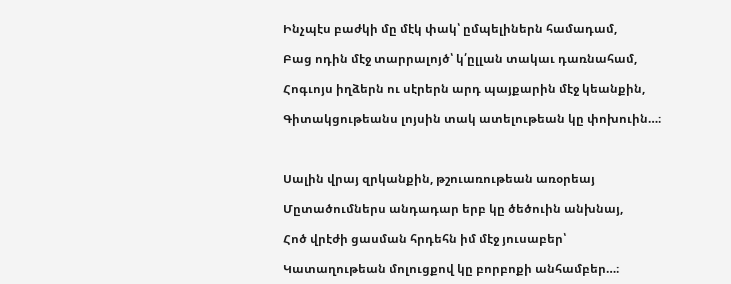Ինչպէս բաժկի մը մէկ փակ՝ ըմպելիներն համադամ,

Բաց ոդին մէջ տարրալոյծ՝ կ՛ըլլան տակաւ դառնահամ,

Հոգւոյս իղձերն ու սէրերն արդ պայքարին մէջ կեանքին,

Գիտակցութեանս լոյսին տակ ատելութեան կը փոխուին…։



Սալին վրայ զրկանքին, թշուառութեան առօրեայ

Մըտածումներս անդադար երբ կը ծեծուին անխնայ,

Հոծ վրէժի ցասման հրդեհն իմ մէջ յուսաբեր՝

Կատաղութեան մոլուցքով կը բորբոքի անհամբեր…։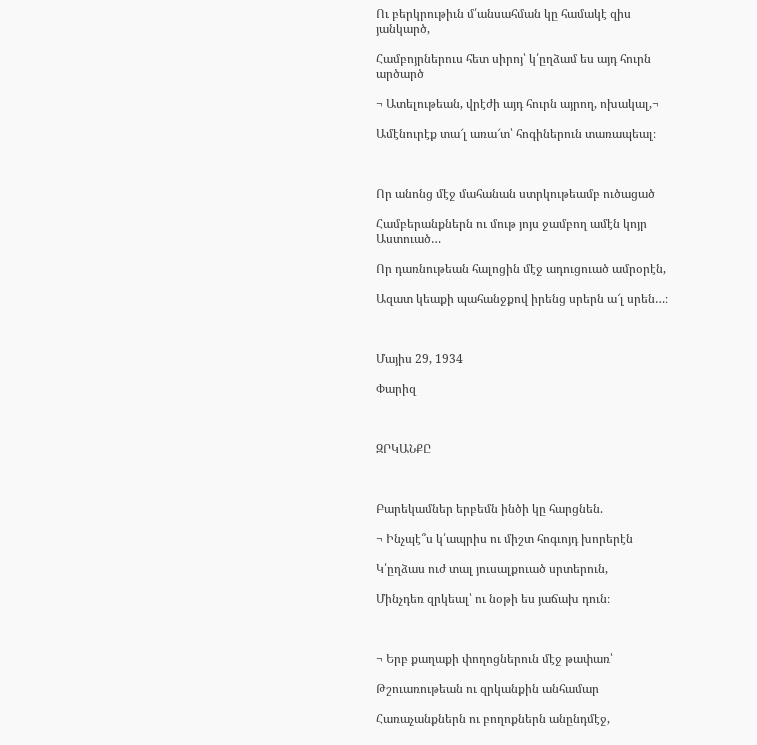Ու բերկրութիւն մ՛անսահման կը համակէ զիս յանկարծ,

Համբոյրներուս հետ սիրոյ՝ կ՛ըղձամ ես այդ հուրն արծարծ

¬ Ատելութեան, վրէժի այդ հուրն այրող, ոխակալ,¬

Ամէնուրէք տա՜լ առա՜տ՝ հոգիներուն տառապեալ։



Որ անոնց մէջ մահանան ստրկութեամբ ուծացած

Համբերանքներն ու մութ յոյս ջամբող ամէն կոյր Աստուած…

Որ դառնութեան հալոցին մէջ ադուցուած ամրօրէն,

Ազատ կեաքի պահանջքով իրենց սրերն ա՜լ սրեն…։



Մայիս 29, 1934

Փարիզ



ԶՐԿԱՆՔԸ



Բարեկամներ երբեմն ինծի կը հարցնեն.

¬ Ինչպէ՞ս կ՛ապրիս ու միշտ հոգւոյդ խորերէն

Կ՛ըղձաս ուժ տալ յուսալքուած սրտերուն,

Մինչդեռ զրկեալ՝ ու նօթի ես յաճախ դուն։



¬ Երբ քաղաքի փողոցներուն մէջ թափառ՝

Թշուառութեան ու զրկանքին անհամար

Հառաչանքներն ու բողոքներն անընդմէջ,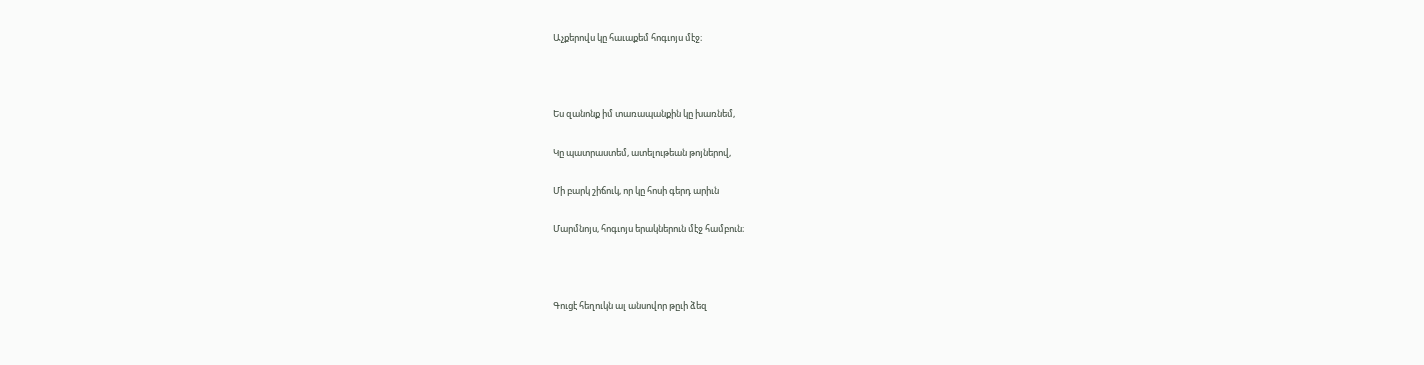Աչքերովս կը հաւաքեմ հոգւոյս մէջ։



Ես զանոնք իմ տառապանքին կը խառնեմ,

Կը պատրաստեմ, ատելութեան թոյներով,

Մի բարկ շիճուկ, որ կը հոսի գերդ արիւն

Մարմնոյս, հոգւոյս երակներուն մէջ համբուն։



Գուցէ հեղուկն ալ անսովոր թըւի ձեզ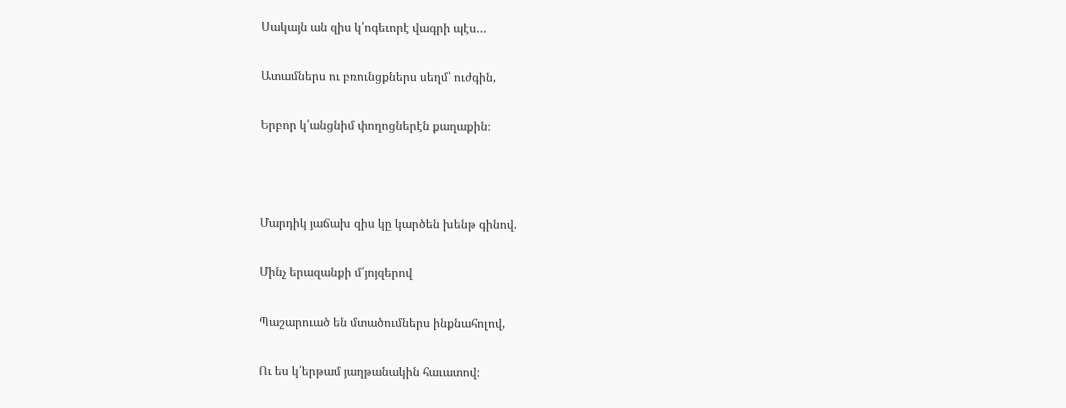Սակայն ան զիս կ՛ոգեւորէ վագրի պէս…

Ատամներս ու բռունցքներս սեղմ՝ ուժգին,

Երբոր կ՛անցնիմ փողոցներէն քաղաքին։



Մարդիկ յաճախ զիս կը կարծեն խենթ գինով.

Մինչ երազանքի մ՛յոյզերով

Պաշարուած են մտածումներս ինքնահոլով,

Ու ես կ՛երթամ յաղթանակին հաւատով։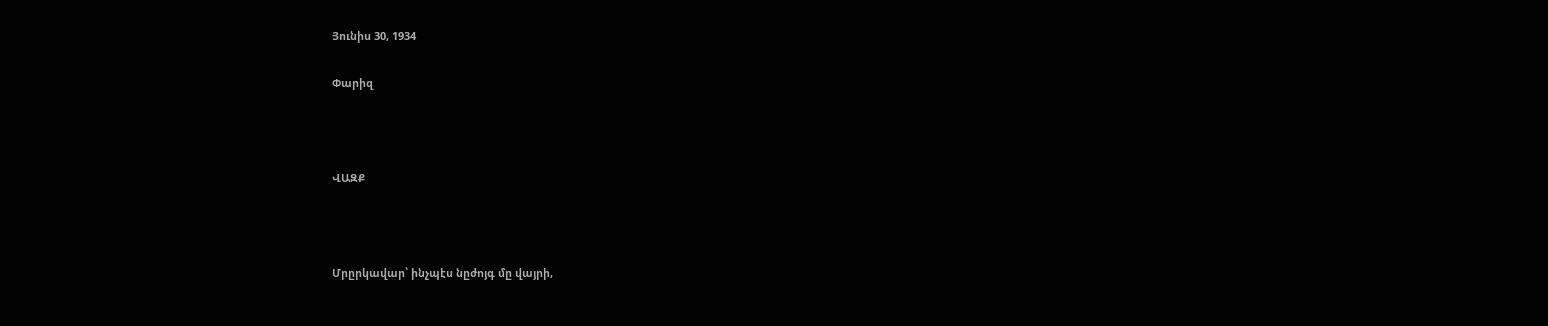Յունիս 30, 1934

Փարիզ



ՎԱԶՔ



Մրըրկավար՝ ինչպէս նըժոյգ մը վայրի,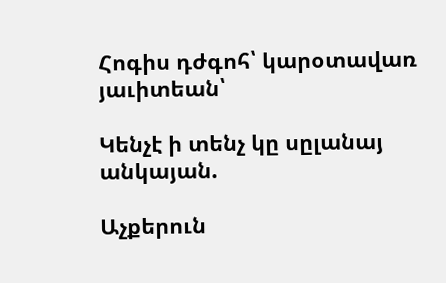Հոգիս դժգոհ՝ կարօտավառ յաւիտեան՝

Կենչէ ի տենչ կը սըլանայ անկայան.

Աչքերուն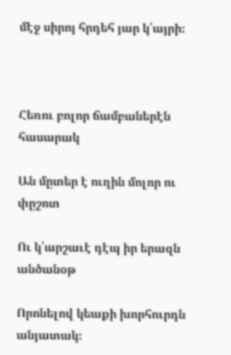մէջ սիրոյ հրդեհ յար կ՛այրի։



Հեռու բոլոր ճամբաներէն հասարակ

Ան մըտեր է ուղին մոլոր ու փըշոտ

Ու կ՛արշաւէ դէպ իր երազն անծանօթ

Որոնելով կեաքի խորհուրդն անյատակ։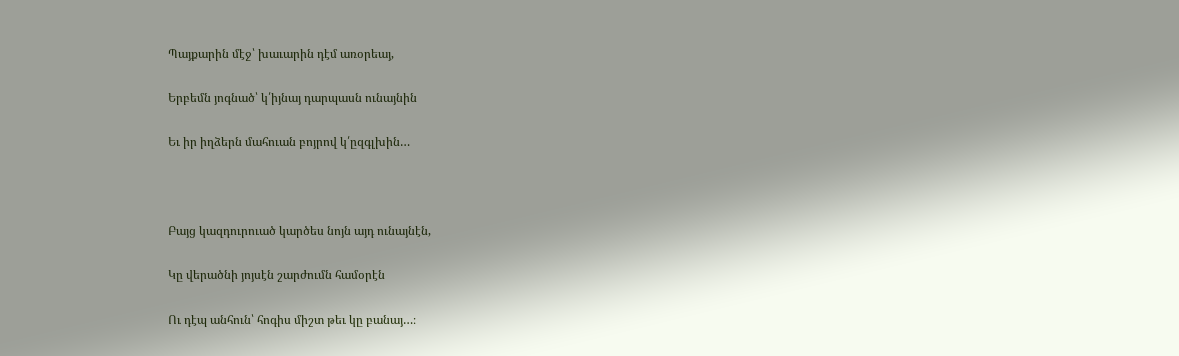Պայքարին մէջ՝ խաւարին դէմ առօրեայ,

Երբեմն յոգնած՝ կ՛իյնայ դարպասն ունայնին

Եւ իր իղձերն մահուան բոյրով կ՛ըզգլխին…



Բայց կազդուրուած կարծես նոյն այդ ունայնէն,

Կը վերածնի յոյսէն շարժումն համօրէն

Ու դէպ անհուն՝ հոգիս միշտ թեւ կը բանայ…։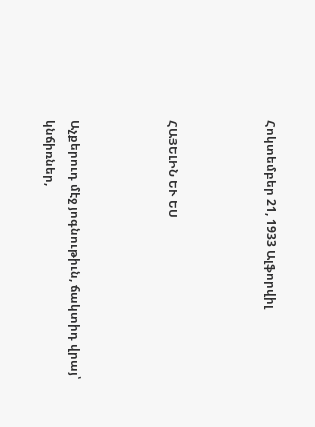Հոկտեմբեր 21, 1933 Ալֆորվիլ



ՀԱՅԵԼԻՆ ԵՒ ԵՍ



Աչքերուդ մէջ յոգնութիւն, ճակտիդ վրայ՝ կնճիռներ,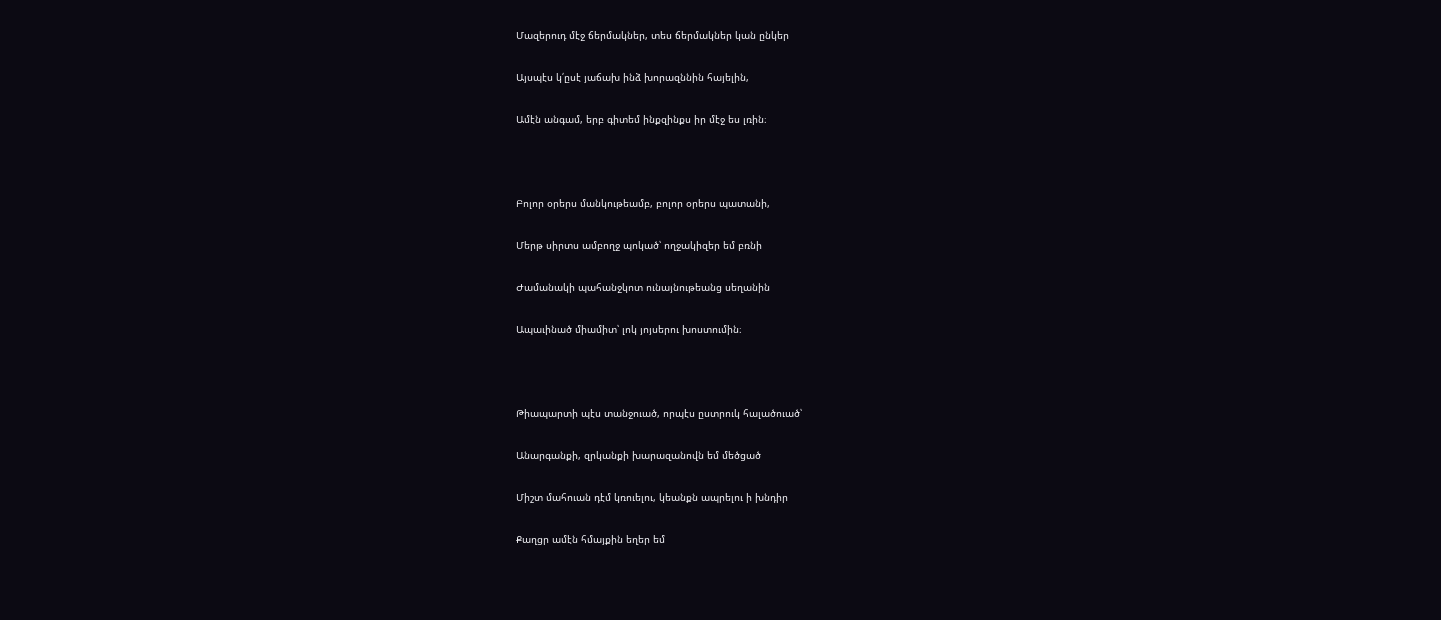Մազերուդ մէջ ճերմակներ, տես ճերմակներ կան ընկեր

Այսպէս կ՛ըսէ յաճախ ինձ խորազննին հայելին,

Ամէն անգամ, երբ գիտեմ ինքզինքս իր մէջ ես լռին։



Բոլոր օրերս մանկութեամբ, բոլոր օրերս պատանի,

Մերթ սիրտս ամբողջ պոկած՝ ողջակիզեր եմ բռնի

Ժամանակի պահանջկոտ ունայնութեանց սեղանին

Ապաւինած միամիտ՝ լոկ յոյսերու խոստումին։



Թիապարտի պէս տանջուած, որպէս ըստրուկ հալածուած՝

Անարգանքի, զրկանքի խարազանովն եմ մեծցած

Միշտ մահուան դէմ կռուելու, կեանքն ապրելու ի խնդիր

Քաղցր ամէն հմայքին եղեր եմ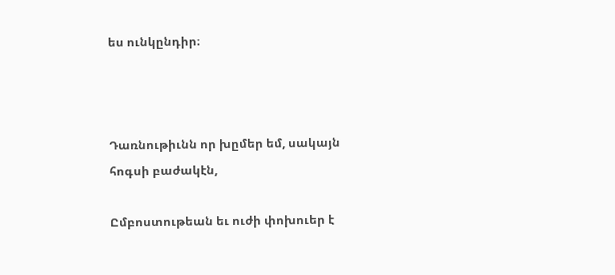ես ունկընդիր։



Դառնութիւնն որ խըմեր եմ, սակայն հոգսի բաժակէն,

Ըմբոստութեան եւ ուժի փոխուեր է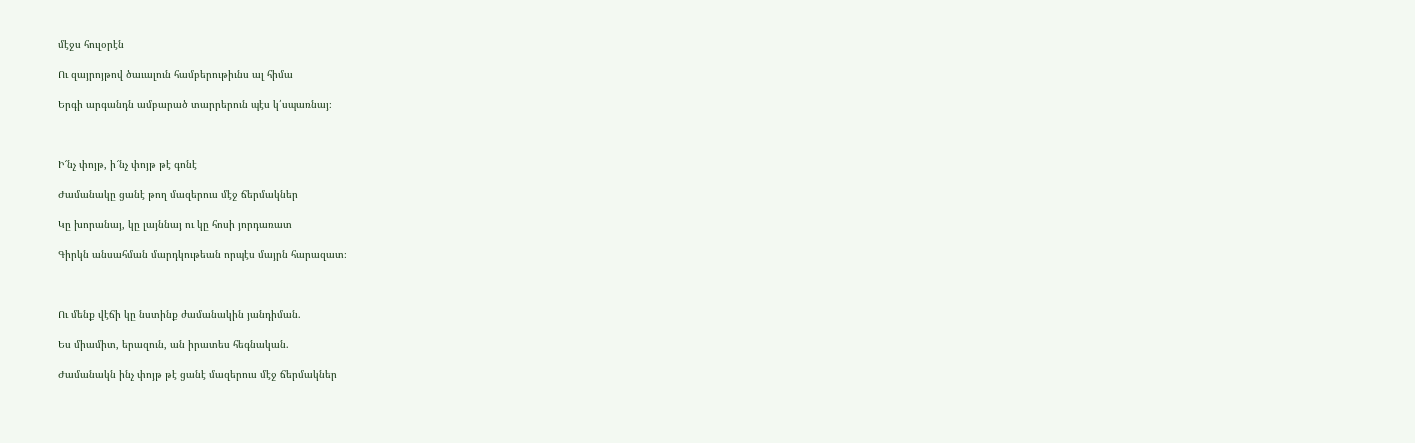մէջս հուլօրէն

Ու զայրոյթով ծաւալուն համբերութիւնս ալ հիմա

Երգի արգանդն ամբարած տարրերուն պէս կ՛սպառնայ։



Ի՜նչ փոյթ, ի՜նչ փոյթ թէ գոնէ

Ժամանակը ցանէ թող մազերուս մէջ ճերմակներ

Կը խորանայ, կը լայննայ ու կը հոսի յորդառատ

Գիրկն անսահման մարդկութեան որպէս մայրն հարազատ։



Ու մենք վէճի կը նստինք ժամանակին յանդիման.

Ես միամիտ, երազուն, ան իրատես հեգնական.

Ժամանակն ինչ փոյթ թէ ցանէ մազերուս մէջ ճերմակներ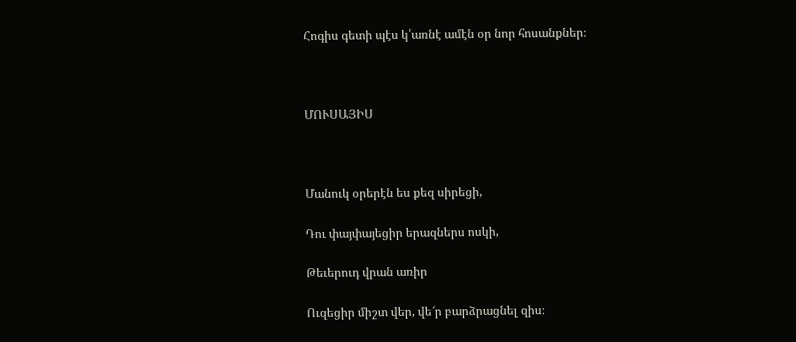Հոգիս գետի պէս կ՛առնէ ամէն օր նոր հոսանքներ։



ՄՈՒՍԱՅԻՍ



Մանուկ օրերէն ես քեզ սիրեցի,

Դու փայփայեցիր երազներս ոսկի,

Թեւերուդ վրան առիր

Ուզեցիր միշտ վեր, վե՜ր բարձրացնել զիս։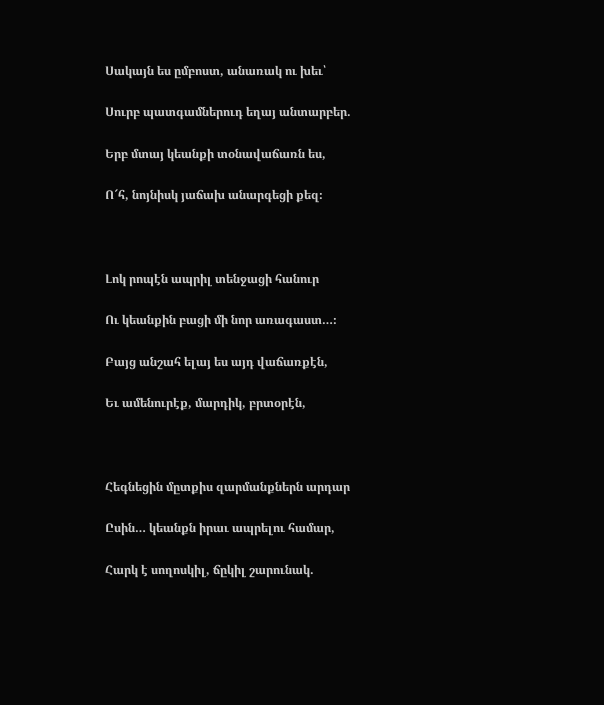Սակայն ես ըմբոստ, անառակ ու խեւ՝

Սուրբ պատգամներուդ եղայ անտարբեր.

Երբ մտայ կեանքի տօնավաճառն ես,

Ո՜հ, նոյնիսկ յաճախ անարգեցի քեզ։



Լոկ րոպէն ապրիլ տենջացի հանուր

Ու կեանքին բացի մի նոր առագաստ…։

Բայց անշահ ելայ ես այդ վաճառքէն,

Եւ ամենուրէք, մարդիկ, բրտօրէն,



Հեգնեցին մըտքիս զարմանքներն արդար

Ըսին… կեանքն իրաւ ապրելու համար,

Հարկ է սողոսկիլ, ճըկիլ շարունակ.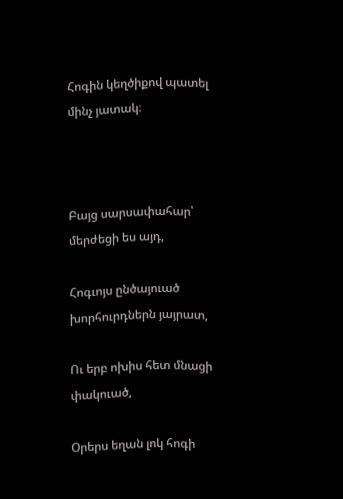Հոգին կեղծիքով պատել մինչ յատակ։



Բայց սարսափահար՝ մերժեցի ես այդ,

Հոգւոյս ընծայուած խորհուրդներն յայրատ,

Ու երբ ոխիս հետ մնացի փակուած,

Օրերս եղան լոկ հոգի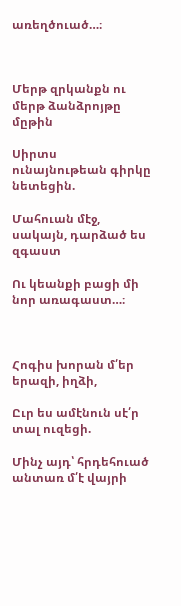առեղծուած…։



Մերթ զրկանքն ու մերթ ձանձրոյթը մըթին

Սիրտս ունայնութեան գիրկը նետեցին.

Մահուան մէջ, սակայն, դարձած ես զգաստ

Ու կեանքի բացի մի նոր առագաստ…։



Հոգիս խորան մ՛եր երազի, իղձի,

Ըւր ես ամէնուն սէ՛ր տալ ուզեցի.

Մինչ այդ՝ հրդեհուած անտառ մ՛է վայրի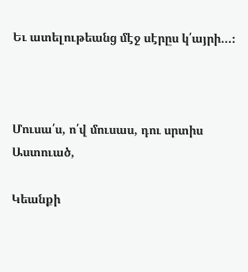Եւ ատելութեանց մէջ սէրըս կ՛այրի…։



Մուսա՛ս, ո՛վ մուսաս, դու սրտիս Աստուած,

Կեանքի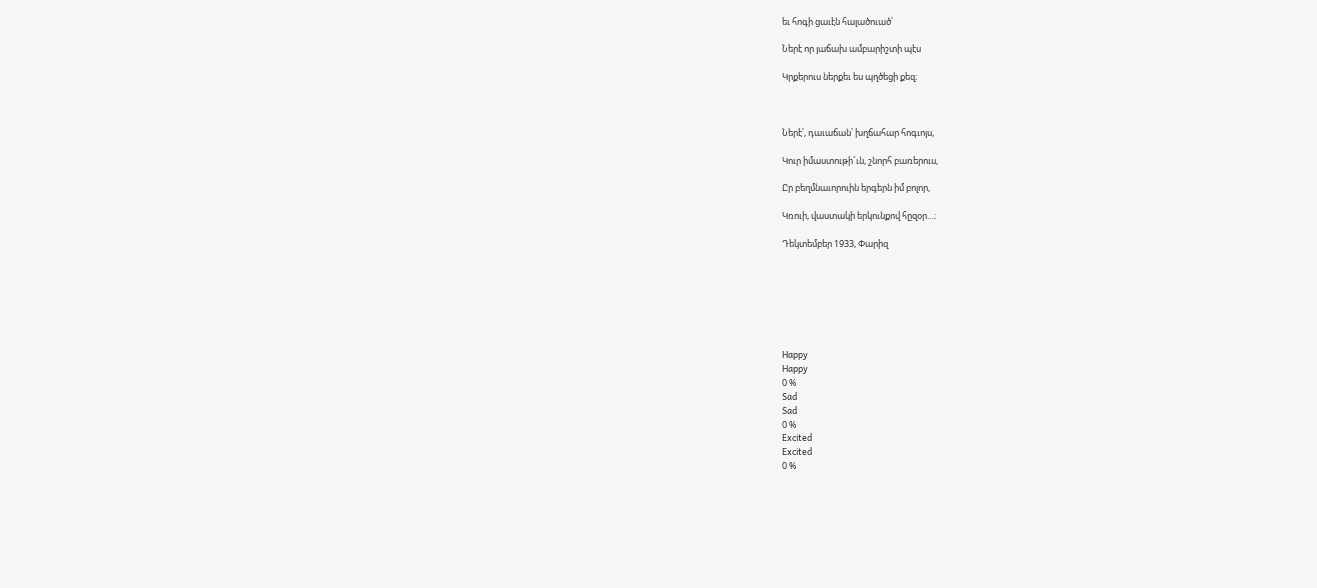եւ հոգի ցաւէն հալածուած՝

Ներէ որ յաճախ ամբարիշտի պէս

Կրքերուս ներքեւ ես պղծեցի քեզ։



Ներէ՛, դաւաճան՝ խղճահար հոգւոյս,

Կուր իմաստութի՜ւն, շնորհ բառերուս,

Ըր բեղմնաւորուին երգերն իմ բոլոր,

Կռուի, վաստակի երկունքով հըզօր…։

Դեկտեմբեր 1933, Փարիզ







Happy
Happy
0 %
Sad
Sad
0 %
Excited
Excited
0 %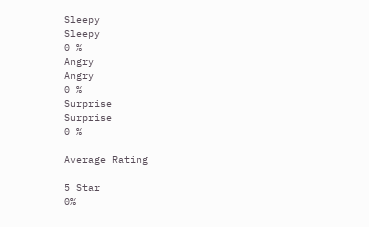Sleepy
Sleepy
0 %
Angry
Angry
0 %
Surprise
Surprise
0 %

Average Rating

5 Star
0%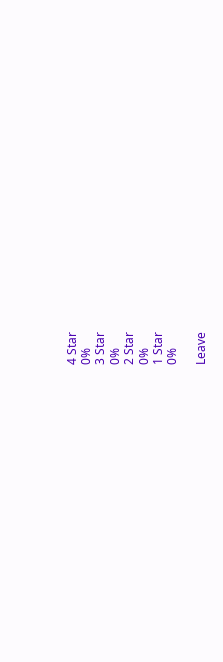4 Star
0%
3 Star
0%
2 Star
0%
1 Star
0%

Leave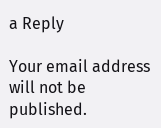a Reply

Your email address will not be published.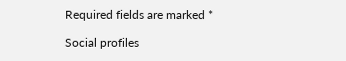Required fields are marked *

Social profiles